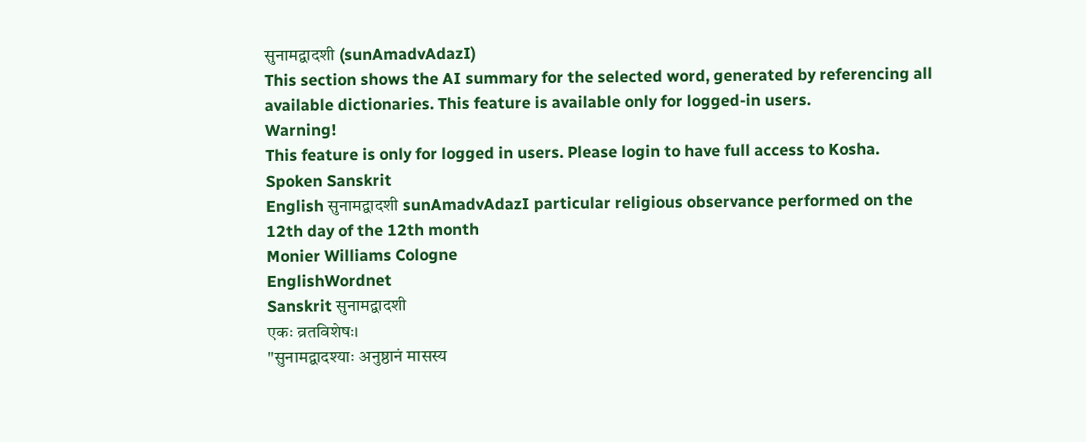सुनामद्वादशी (sunAmadvAdazI)
This section shows the AI summary for the selected word, generated by referencing all available dictionaries. This feature is available only for logged-in users.
Warning!
This feature is only for logged in users. Please login to have full access to Kosha.
Spoken Sanskrit
English सुनामद्वादशी sunAmadvAdazI particular religious observance performed on the 12th day of the 12th month
Monier Williams Cologne
EnglishWordnet
Sanskrit सुनामद्वादशी
एकः व्रतविशेषः।
"सुनामद्वादश्याः अनुष्ठानं मासस्य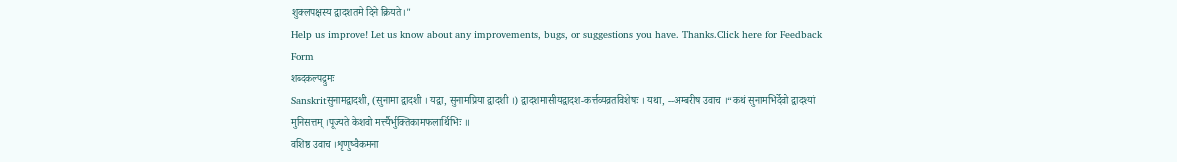शुक्लपक्षस्य द्वादशतमे दिने क्रियते।"
Help us improve! Let us know about any improvements, bugs, or suggestions you have. Thanks.Click here for Feedback Form
शब्दकल्पद्रुमः
Sanskritसुनामद्वादशी, (सुनामा द्वादशी । यद्वा, सुनामप्रिया द्वादशी ।) द्वादशमासीयद्वादश-कर्त्तव्यव्रतविशेषः । यथा, --अम्बरीष उवाच ।“कथं सुनामभिर्देवो द्वादश्यां मुनिसत्तम् ।पूज्यते केशवो मर्त्त्यैर्भुक्तिकामफलार्थिभिः ॥
वशिष्ठ उवाच ।शृणुष्वैकमना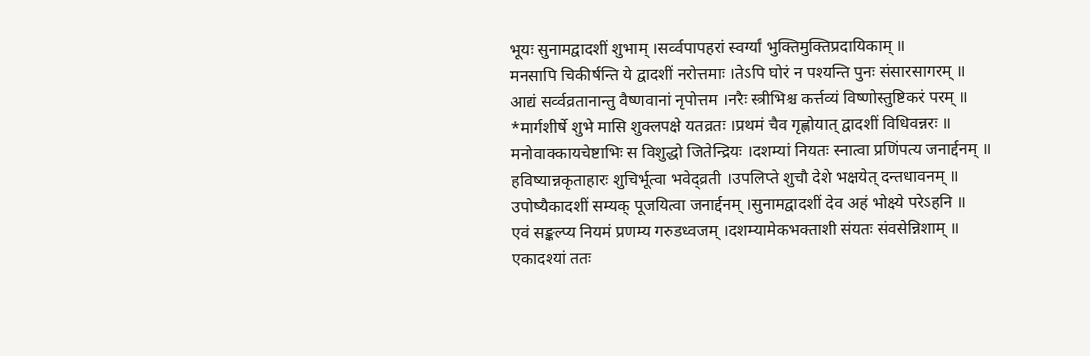भूयः सुनामद्वादशीं शुभाम् ।सर्व्वपापहरां स्वर्ग्यां भुक्तिमुक्तिप्रदायिकाम् ॥
मनसापि चिकीर्षन्ति ये द्वादशीं नरोत्तमाः ।तेऽपि घोरं न पश्यन्ति पुनः संसारसागरम् ॥
आद्यं सर्व्वव्रतानान्तु वैष्णवानां नृपोत्तम ।नरैः स्त्रीभिश्च कर्त्तव्यं विष्णोस्तुष्टिकरं परम् ॥
*मार्गशीर्षे शुभे मासि शुक्लपक्षे यतव्रतः ।प्रथमं चैव गृह्णोयात् द्वादशीं विधिवन्नरः ॥
मनोवाक्कायचेष्टाभिः स विशुद्धो जितेन्द्रियः ।दशम्यां नियतः स्नात्वा प्रणिंपत्य जनार्द्दनम् ॥
हविष्यान्नकृताहारः शुचिर्भूत्वा भवेद्व्रती ।उपलिप्ते शुचौ देशे भक्षयेत् दन्तधावनम् ॥
उपोष्यैकादशीं सम्यक् पूजयित्वा जनार्द्दनम् ।सुनामद्वादशीं देव अहं भोक्ष्ये परेऽहनि ॥
एवं सङ्कल्प्य नियमं प्रणम्य गरुडध्वजम् ।दशम्यामेकभक्ताशी संयतः संवसेन्निशाम् ॥
एकादश्यां ततः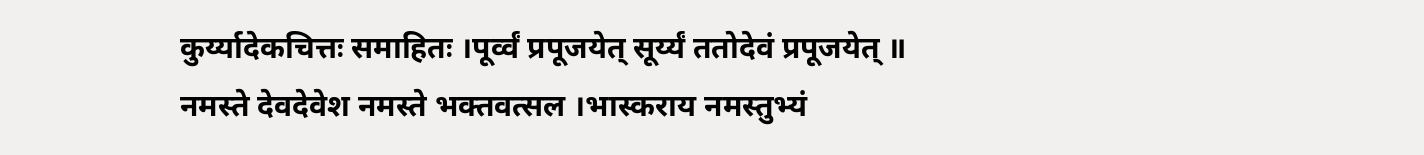कुर्य्यादेकचित्तः समाहितः ।पूर्व्वं प्रपूजयेत् सूर्य्यं ततोदेवं प्रपूजयेत् ॥
नमस्ते देवदेवेश नमस्ते भक्तवत्सल ।भास्कराय नमस्तुभ्यं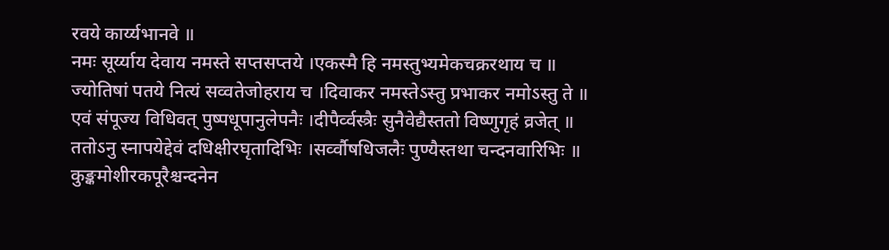रवये कार्य्यभानवे ॥
नमः सूर्य्याय देवाय नमस्ते सप्तसप्तये ।एकस्मै हि नमस्तुभ्यमेकचक्ररथाय च ॥
ज्योतिषां पतये नित्यं सव्वतेजोहराय च ।दिवाकर नमस्तेऽस्तु प्रभाकर नमोऽस्तु ते ॥
एवं संपूज्य विधिवत् पुष्पधूपानुलेपनैः ।दीपैर्व्वस्त्रैः सुनैवेद्यैस्ततो विष्णुगृहं व्रजेत् ॥
ततोऽनु स्नापयेद्देवं दधिक्षीरघृतादिभिः ।सर्व्वौषधिजलैः पुण्यैस्तथा चन्दनवारिभिः ॥
कुङ्कमोशीरकपूरैश्चन्दनेन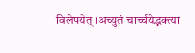विलेपयेत् ।अच्युतं चार्च्चयेद्भक्त्या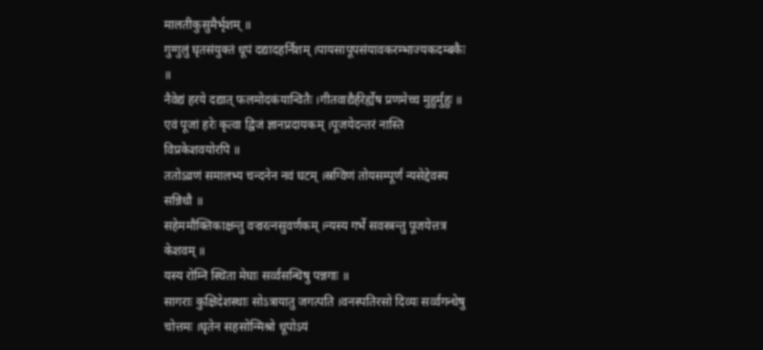मालतीकुसुमैर्भृशम् ॥
गुग्गुलुं घृतसंयुक्तं धूपं दद्यादहर्निशम् ।पायसापूपसंयावकरम्भाज्यकदम्बकैः ॥
नैवेद्यं हरये दद्यात् फलमोदकंयान्वितैः ।गीतवाद्यैर्हरेर्ह्येष प्रणमेच्च मुहुर्मुहुः ॥
एवं पूजां हरेः कृत्वा द्विजं ज्ञानप्रदायकम् ।पूजयेदन्तरं नास्ति विप्रकेशवयोरपि ॥
ततोऽव्रणं समालभ्य चन्दनेन नवं घटम् ।स्रग्विणं तोयसम्पूर्णं न्यसेद्देवस्य सन्निधौ ॥
सहेममौक्तिकाक्षन्तु वज्ररत्नसुवर्णकम् ।न्यस्य गर्भे सवस्त्रन्तु पूजयेत्तत्र केशवम् ॥
यस्य रोम्नि स्थिता मेघाः सर्व्वसन्धिषु पन्नगाः ॥
सागराः कुक्षिदेशस्थाः सोऽत्रायातु जगत्पति ।वनस्पतिरसो दिव्यः सर्व्वगन्धेषु चोत्तमः ।घृतेन सहसोन्मिश्रो धूपोऽयं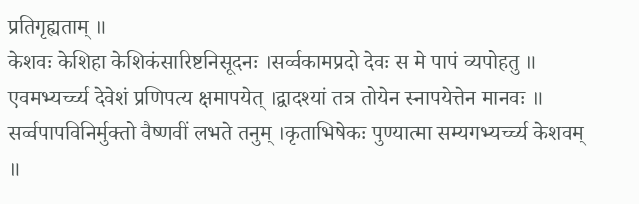प्रतिगृह्यताम् ॥
केशवः केशिहा केशिकंसारिष्टनिसूदनः ।सर्व्वकामप्रदो देवः स मे पापं व्यपोहतु ॥
एवमभ्यर्च्च्य देवेशं प्रणिपत्य क्षमापयेत् ।द्वादश्यां तत्र तोयेन स्नापयेत्तेन मानवः ॥
सर्व्वपापविनिर्मुक्तो वैष्णवीं लभते तनुम् ।कृताभिषेकः पुण्यात्मा सम्यगभ्यर्च्च्य केशवम् ॥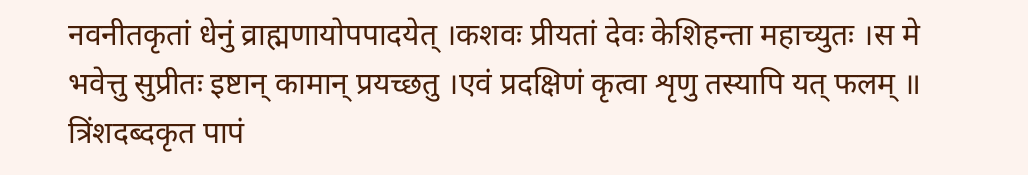नवनीतकृतां धेनुं व्राह्मणायोपपादयेत् ।कशवः प्रीयतां देवः केशिहन्ता महाच्युतः ।स मे भवेत्तु सुप्रीतः इष्टान् कामान् प्रयच्छतु ।एवं प्रदक्षिणं कृत्वा शृणु तस्यापि यत् फलम् ॥
त्रिंशदब्दकृत पापं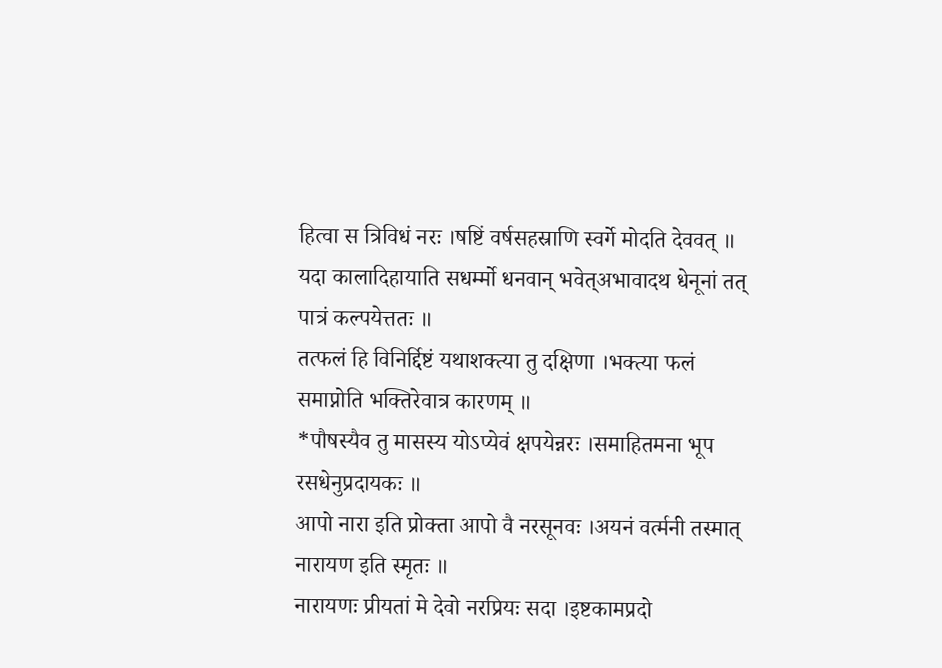हित्वा स त्रिविधं नरः ।षष्टिं वर्षसहस्राणि स्वर्गे मोदति देववत् ॥
यदा कालादिहायाति सधर्म्मो धनवान् भवेत्अभावादथ धेनूनां तत् पात्रं कल्पयेत्ततः ॥
तत्फलं हि विनिर्द्दिष्टं यथाशक्त्या तु दक्षिणा ।भक्त्या फलं समाप्नोति भक्तिरेवात्र कारणम् ॥
*पौषस्यैव तु मासस्य योऽप्येवं क्षपयेन्नरः ।समाहितमना भूप रसधेनुप्रदायकः ॥
आपो नारा इति प्रोक्ता आपो वै नरसूनवः ।अयनं वर्त्मनी तस्मात् नारायण इति स्मृतः ॥
नारायणः प्रीयतां मे देवो नरप्रियः सदा ।इष्टकामप्रदो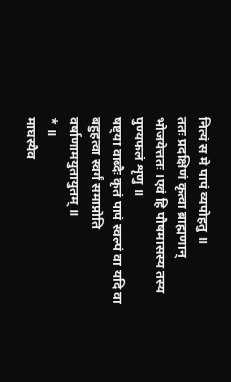नित्यं स मे पापं व्यपोहतु ॥
ततः प्रदक्षिणं कृत्वा ब्राह्मणान् भोजयेत्ततः ।एवं हि पौषमासस्य तस्य पुण्यफलं शृणु ॥
षष्ट्या वाब्दैः कृतं पापं स्वल्पं वा यदि वा बहुहत्वा स्वर्गं समाप्नोति वर्षाणामयुतायुतम् ॥
* ॥
माघस्यैव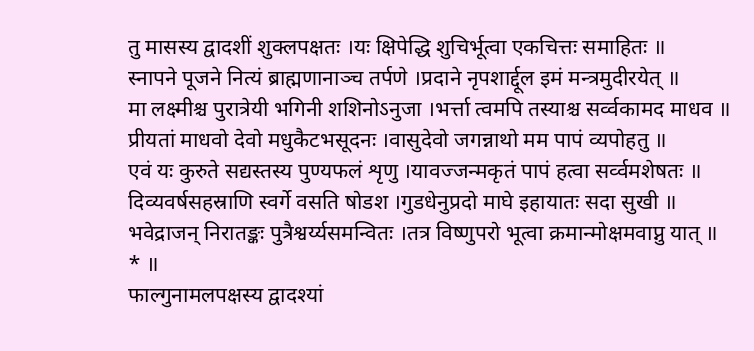तु मासस्य द्वादशीं शुक्लपक्षतः ।यः क्षिपेद्धि शुचिर्भूत्वा एकचित्तः समाहितः ॥
स्नापने पूजने नित्यं ब्राह्मणानाञ्च तर्पणे ।प्रदाने नृपशार्द्दूल इमं मन्त्रमुदीरयेत् ॥
मा लक्ष्मीश्च पुरात्रेयी भगिनी शशिनोऽनुजा ।भर्त्ता त्वमपि तस्याश्च सर्व्वकामद माधव ॥
प्रीयतां माधवो देवो मधुकैटभसूदनः ।वासुदेवो जगन्नाथो मम पापं व्यपोहतु ॥
एवं यः कुरुते सद्यस्तस्य पुण्यफलं शृणु ।यावज्जन्मकृतं पापं हत्वा सर्व्वमशेषतः ॥
दिव्यवर्षसहस्राणि स्वर्गे वसति षोडश ।गुडधेनुप्रदो माघे इहायातः सदा सुखी ॥
भवेद्राजन् निरातङ्कः पुत्रैश्वर्य्यसमन्वितः ।तत्र विष्णुपरो भूत्वा क्रमान्मोक्षमवाप्नु यात् ॥
* ॥
फाल्गुनामलपक्षस्य द्वादश्यां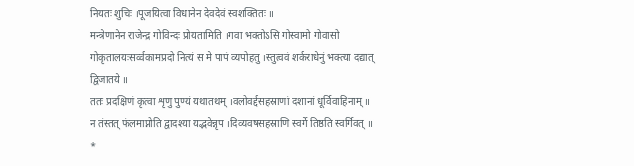नियतः शुचिः ।पूजयित्वा विधानेन देवदेवं स्वशक्तितः ॥
मन्त्रेणानेन राजेन्द्र गोविन्दः प्रोयतामिति ।गवा भक्तोऽसि गोस्वामो गोवासो गोकृतालयःसर्व्वकामप्रदो नित्यं स मे पापं व्यपोहतु ।स्तुत्ववं शर्कराधेनुं भक्त्या दद्यात् द्विजातये ॥
ततः प्रदक्षिणं कृत्वा शृणु पुण्यं यथातथम् ।वलोवर्द्दसहस्राणां दशानां धूर्विवाहिनाम् ॥
न तंस्तत् फंलमाप्नोति द्वादश्या यद्भवेन्नृप ।दिव्यवषसहस्राणि स्वर्गे तिष्ठति स्वर्गिवत् ॥
*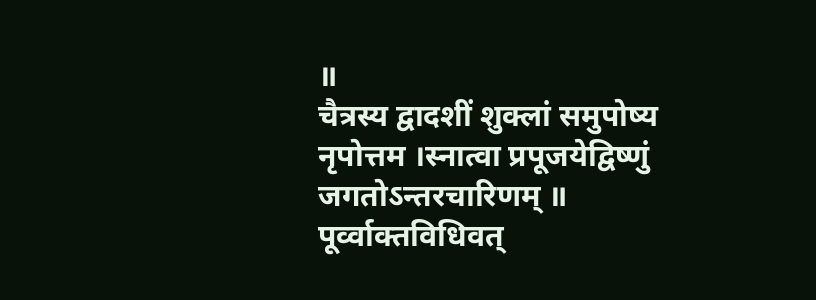॥
चैत्रस्य द्वादशीं शुक्लां समुपोष्य नृपोत्तम ।स्नात्वा प्रपूजयेद्विष्णुं जगतोऽन्तरचारिणम् ॥
पूर्व्वाक्तविधिवत्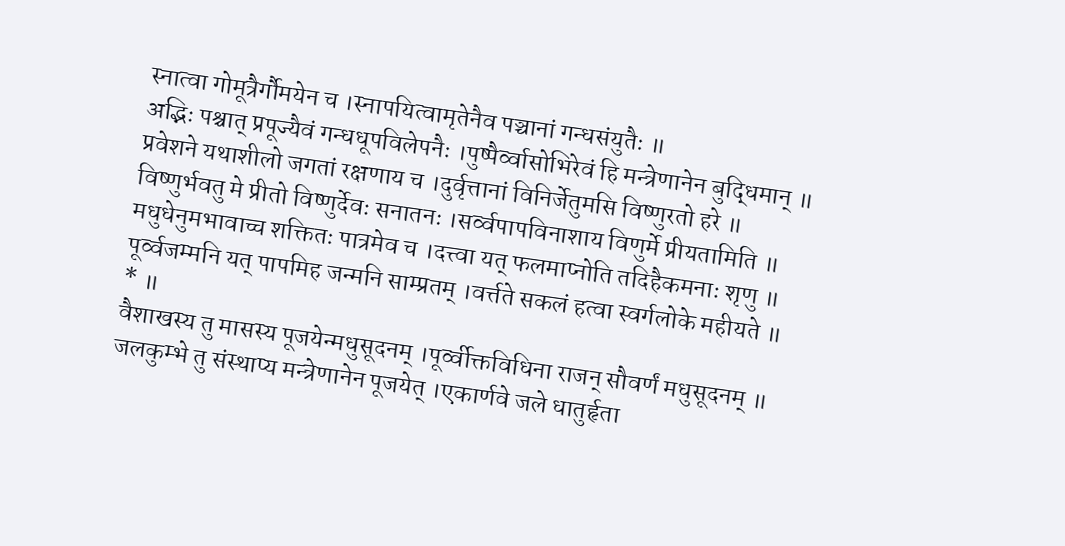स्नात्वा गोमूत्रैर्गौमयेन च ।स्नापयित्वामृतेनैव पञ्चानां गन्धसंयुतैः ॥
अद्भिः पश्चात् प्रपूज्यैवं गन्धधूपविलेपनैः ।पुष्पैर्व्वासोभिरेवं हि मन्त्रेणानेन बुद्धिमान् ॥
प्रवेशने यथाशीलो जगतां रक्षणाय च ।दुर्वृत्तानां विनिर्जेतुमसि विष्णुरतो हरे ॥
विष्णुर्भवतु मे प्रीतो विष्णुर्देवः सनातनः ।सर्व्वपापविनाशाय विणुर्मे प्रीयतामिति ॥
मधुधेनुमभावाच्च शक्तितः पात्रमेव च ।दत्त्वा यत् फलमाप्नोति तदिहैकमनाः शृणु ॥
पूर्व्वजम्मनि यत् पापमिह जन्मनि साम्प्रतम् ।वर्त्तते सकलं हत्वा स्वर्गलोके महीयते ॥
* ॥
वैशाखस्य तु मासस्य पूजयेन्मधुसूदनम् ।पूर्व्वीक्तविधिना राजन् सौवर्णं मधुसूदनम् ॥
जलकुम्भे तु संस्थाप्य मन्त्रेणानेन पूजयेत् ।एकार्णवे जले धातुर्हृता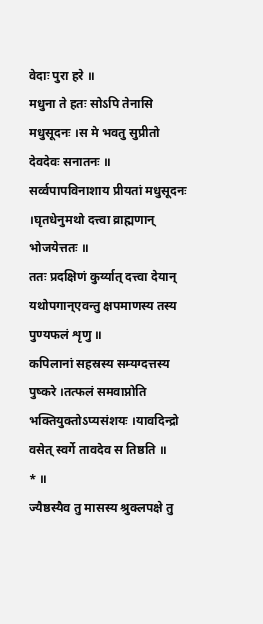वेदाः पुरा हरे ॥
मधुना ते हतः सोऽपि तेनासि मधुसूदनः ।स मे भवतु सुप्रीतो देवदेवः सनातनः ॥
सर्व्वपापविनाशाय प्रीयतां मधुसूदनः ।घृतधेनुमथो दत्त्वा व्राह्मणान् भोजयेत्ततः ॥
ततः प्रदक्षिणं कुर्य्यात् दत्त्वा देयान् यथोपगान्एवन्तु क्षपमाणस्य तस्य पुण्यफलं शृणु ॥
कपिलानां सहस्रस्य सम्यग्दत्तस्य पुष्करे ।तत्फलं समवाप्नोति भक्तियुक्तोऽप्यसंशयः ।यावदिन्द्रो वसेत् स्वर्गे तावदेव स तिष्ठति ॥
* ॥
ज्यैष्ठस्यैव तु मासस्य श्रुक्लपक्षे तु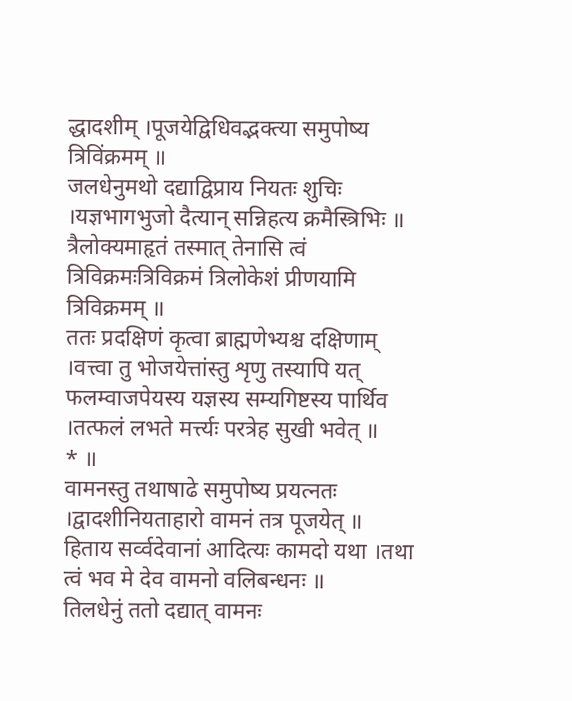द्धादशीम् ।पूजयेद्विधिवद्भक्त्या समुपोष्य त्रिविंक्रमम् ॥
जलधेनुमथो दद्याद्विप्राय नियतः शुचिः ।यज्ञभागभुजो दैत्यान् सन्निहत्य क्रमैस्त्रिभिः ॥
त्रैलोक्यमाहृतं तस्मात् तेनासि त्वं त्रिविक्रमःत्रिविक्रमं त्रिलोकेशं प्रीणयामि त्रिविक्रमम् ॥
ततः प्रदक्षिणं कृत्वा ब्राह्मणेभ्यश्च दक्षिणाम् ।वत्त्वा तु भोजयेत्तांस्तु शृणु तस्यापि यत् फलम्वाजपेयस्य यज्ञस्य सम्यगिष्टस्य पार्थिव ।तत्फलं लभते मर्त्त्यः परत्रेह सुखी भवेत् ॥
* ॥
वामनस्तु तथाषाढे समुपोष्य प्रयत्नतः ।द्वादशीनियताहारो वामनं तत्र पूजयेत् ॥
हिताय सर्व्वदेवानां आदित्यः कामदो यथा ।तथा त्वं भव मे देव वामनो वलिबन्धनः ॥
तिलधेनुं ततो दद्यात् वामनः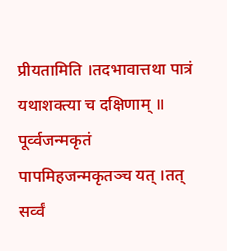प्रीयतामिति ।तदभावात्तथा पात्रं यथाशक्त्या च दक्षिणाम् ॥
पूर्व्वजन्मकृतं पापमिहजन्मकृतञ्च यत् ।तत् सर्व्वं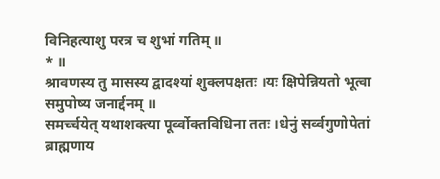विनिहत्याशु परत्र च शुभां गतिम् ॥
* ॥
श्रावणस्य तु मासस्य द्वादश्यां शुक्लपक्षतः ।यः क्षिपेन्नियतो भूत्वा समुपोष्य जनार्द्दनम् ॥
समर्च्चयेत् यथाशक्त्या पूर्व्वोक्तविधिना ततः ।धेनुं सर्व्वगुणोपेतां ब्राह्मणाय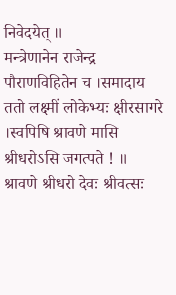निवेदयेत् ॥
मन्त्रेणानेन राजेन्द्र पौराणविहितेन च ।समादाय ततो लक्ष्मीं लोकेभ्यः क्षीरसागरे ।स्वपिषि श्रावणे मासि श्रीधरोऽसि जगत्पते ! ॥
श्रावणे श्रीधरो देवः श्रीवत्सः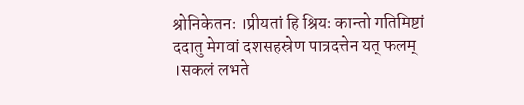श्रोनिकेतनः ।प्रीयतां हि श्रियः कान्तो गतिमिष्टां ददातु मेगवां दशसहस्रेण पात्रदत्तेन यत् फलम् ।सकलं लभते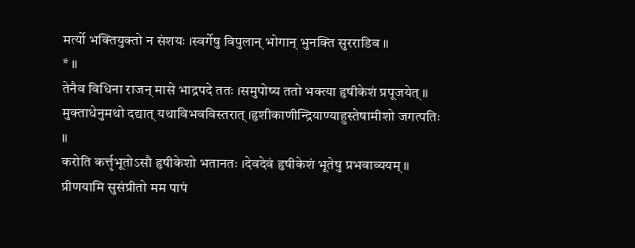मर्त्यो भक्तियुक्तो न संशयः ।स्वर्गेषु विपुलान् भोगान् भुनक्ति सुरराडिव ॥
* ॥
तेनैव विधिना राजन् मासे भाद्रपदे ततः ।समुपोष्य ततो भक्त्या हृषीकेशं प्रपूजयेत् ॥
मुक्ताधेनुमथो दद्यात् यथाविभवविस्तरात् ।हृशीकाणीन्द्रियाण्याहुस्तेषामीशो जगत्पतिः ॥
करोति कर्त्तृभूतोऽसौ हृषीकेशो भतानतः ।देवदेवं हृषीकेशं भूतेषु प्रभवाव्ययम् ॥
प्रीणयामि सुसंप्रीतो मम पापं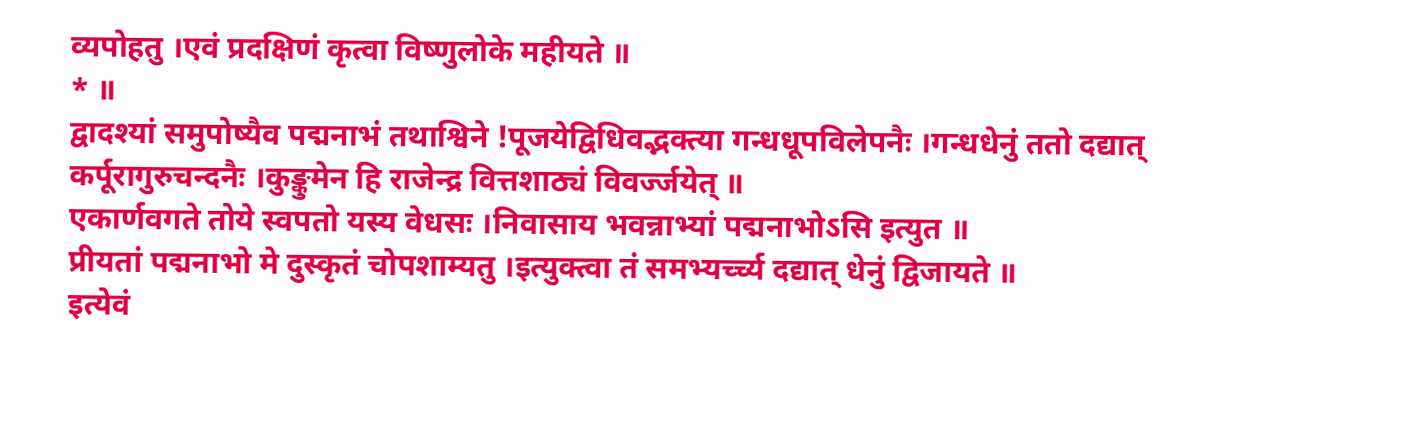व्यपोहतु ।एवं प्रदक्षिणं कृत्वा विष्णुलोके महीयते ॥
* ॥
द्वादश्यां समुपोष्यैव पद्मनाभं तथाश्विने !पूजयेद्विधिवद्भक्त्या गन्धधूपविलेपनैः ।गन्धधेनुं ततो दद्यात् कर्पूरागुरुचन्दनैः ।कुङ्कुमेन हि राजेन्द्र वित्तशाठ्यं विवर्ज्जयेत् ॥
एकार्णवगते तोये स्वपतो यस्य वेधसः ।निवासाय भवन्नाभ्यां पद्मनाभोऽसि इत्युत ॥
प्रीयतां पद्मनाभो मे दुस्कृतं चोपशाम्यतु ।इत्युक्त्वा तं समभ्यर्च्च्य दद्यात् धेनुं द्विजायते ॥
इत्येवं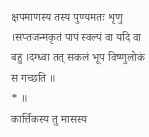क्षपमाणस्य तस्य पुण्यमतः शृणु ।सप्तजन्मकृतं पापं स्वल्पं वा यदि वा बहु ।दग्ध्वा तत् सकलं भूप विष्णुलोकं स गच्छति ॥
* ॥
कार्त्तिकस्य तु मासस्य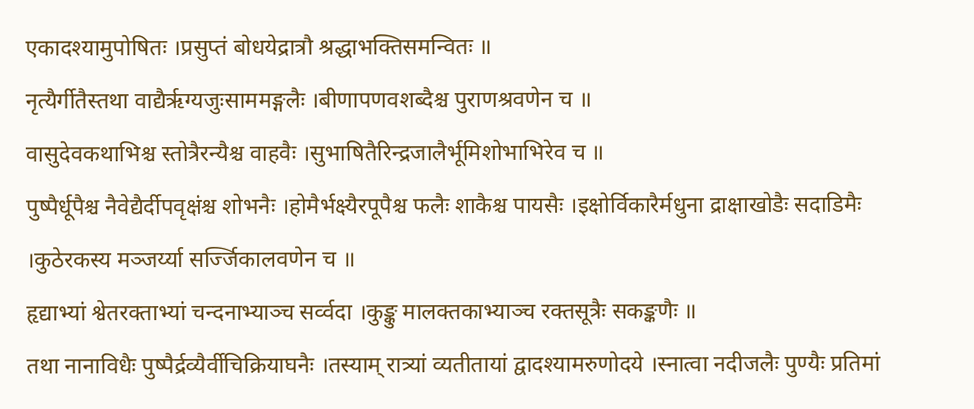एकादश्यामुपोषितः ।प्रसुप्तं बोधयेद्रात्रौ श्रद्धाभक्तिसमन्वितः ॥
नृत्यैर्गीतैस्तथा वाद्यैरृग्यजुःसाममङ्गलैः ।बीणापणवशब्दैश्च पुराणश्रवणेन च ॥
वासुदेवकथाभिश्च स्तोत्रैरन्यैश्च वाहवैः ।सुभाषितैरिन्द्रजालैर्भूमिशोभाभिरेव च ॥
पुष्पैर्धूपैश्च नैवेद्यैर्दीपवृक्षंश्च शोभनैः ।होमैर्भक्ष्यैरपूपैश्च फलैः शाकैश्च पायसैः ।इक्षोर्विकारैर्मधुना द्राक्षाखोडैः सदाडिमैः ।कुठेरकस्य मञ्जर्य्या सर्ज्जिकालवणेन च ॥
हृद्याभ्यां श्वेतरक्ताभ्यां चन्दनाभ्याञ्च सर्व्वदा ।कुङ्कु मालक्तकाभ्याञ्च रक्तसूत्रैः सकङ्कणैः ॥
तथा नानाविधैः पुष्पैर्द्रव्यैर्वीचिक्रियाघनैः ।तस्याम् रात्र्यां व्यतीतायां द्वादश्यामरुणोदये ।स्नात्वा नदीजलैः पुण्यैः प्रतिमां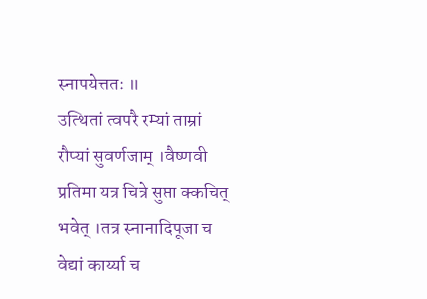स्नापयेत्ततः ॥
उत्थितां त्वपरै रम्यां ताम्रां रौप्यां सुवर्णजाम् ।वैष्णवी प्रतिमा यत्र चित्रे सुप्ता क्कचित् भवेत् ।तत्र स्नानादिपूजा च वेद्यां कार्य्या च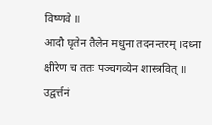विष्णवे ॥
आदौ घृतेन तैलेन मधुना तदनन्तरम् ।दध्ना क्षीरेण च ततः पञ्चगव्येन शास्त्रवित् ॥
उद्वर्त्तनं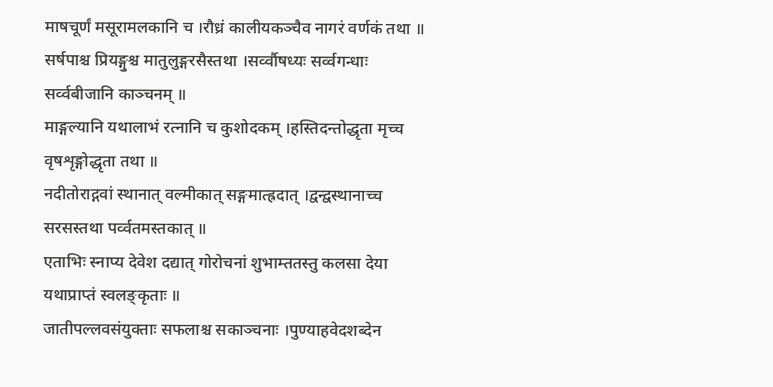माषचूर्णं मसूरामलकानि च ।रौध्रं कालीयकञ्चैव नागरं वर्णकं तथा ॥
सर्षपाश्च प्रियङ्गुश्च मातुलुङ्गरसैस्तथा ।सर्व्वौषध्यः सर्व्वगन्धाः सर्व्वबीजानि काञ्चनम् ॥
माङ्गल्यानि यथालाभं रत्नानि च कुशोदकम् ।हस्तिदन्तोद्धृता मृच्च वृषशृङ्गोद्धृता तथा ॥
नदीतोराद्गवां स्थानात् वल्मीकात् सङ्गमात्ह्रदात् ।द्वन्द्वस्थानाच्च सरसस्तथा पर्व्वतमस्तकात् ॥
एताभिः स्नाप्य देवेश दद्यात् गोरोचनां शुभाम्ततस्तु कलसा देया यथाप्राप्तं स्वलङ्कृताः ॥
जातीपल्लवसंयुक्ताः सफलाश्च सकाञ्चनाः ।पुण्याहवेदशब्देन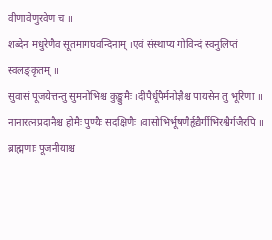वीणावेणुरवेण च ॥
शब्देन मधुरेणैव सूतमागघवन्दिनाम् ।एवं संस्थाप्य गोविन्दं स्वनुलिप्तं स्वलङ्कृतम् ॥
सुवासं पूजयेत्तन्तु सुमनोभिश्च कुङ्कुमैः ।दीपैर्धूपैर्मनोज्ञैश्च पायसेन तु भूरिणा ॥
नानारत्नप्रदानैश्च होमैः पुण्यैः सदक्षिणैः ।वासोभिर्भूषणैर्हृद्यैर्गीभिरश्वैर्गजैरपि ॥
ब्राह्मणाः पूजनीयाश्च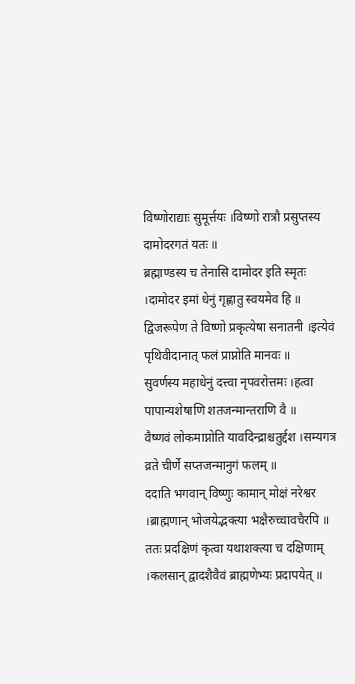विष्णोराद्याः सुमूर्त्तयः ।विष्णो रात्रौ प्रसुप्तस्य दामोदरगतं यतः ॥
ब्रह्माण्डस्य च तेनासि दामोदर इति स्मृतः ।दामोदर इमां धेनुं गृह्णातु स्वयमेव हि ॥
द्विजरूपेण ते विष्णो प्रकृत्येषा सनातनी ।इत्येवं पृथिवीदानात् फलं प्राप्नोति मानवः ॥
सुवर्णस्य महाधेनुं दत्त्वा नृपवरोत्तमः ।हत्वा पापान्यशेषाणि शतजन्मान्तराणि वै ॥
वैष्णवं लोकमाप्नोति यावदिन्द्राश्चतुर्द्दश ।सम्यगत्र व्रते चीर्णे सप्तजन्मानुगं फलम् ॥
ददाति भगवान् विष्णुः कामान् मोक्षं नरेश्वर ।ब्राह्मणान् भोजयेद्भक्त्या भक्षैरुच्चावचैरपि ॥
ततः प्रदक्षिणं कृत्वा यथाशक्त्या च दक्षिणाम् ।कलसान् द्वादशैवैवं ब्राह्मणेभ्यः प्रदापयेत् ॥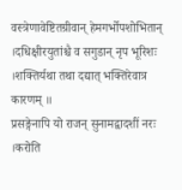वस्त्रेणावेष्टितग्रीवान् हेमगर्भोपशोभितान् ।दधिक्षीरयुतांश्चै व सगुडान् नृप भूरिशः ।शक्तिर्यथा तथा दद्यात् भक्तिरेवात्र कारणम् ॥
प्रसङ्गेनापि यो राजन् सुनामद्वादशीं नरः ।करोति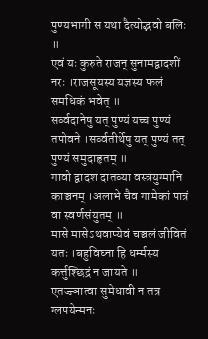पुण्यभागी स यथा दैत्योद्भवो बलिः ॥
एवं यः कुरुते राजन् सुनामद्वादशीं नरः ।राजसूयस्य यज्ञस्य फलं समधिकं भवेत् ॥
सर्व्वदानेषु यत् पुण्यं यच्च पुण्यं तपोवने ।सर्व्वतीर्थेषु यत् पुण्यं तत् पुण्यं समुदाहृतम् ॥
गावो द्वादश दातव्या वस्त्रयुग्मानि काञ्चनम् ।अलाभे चैव गामेकां पात्रं वा स्वर्णसंयुतम् ॥
मासे मासेऽथवाप्येवं चञ्चलं जीवितं यतः ।बहुविघ्ना हि धर्म्मस्य कर्त्तुश्छिद्रं न जायते ॥
एतज्ज्ञात्वा सुमेधावी न तत्र ग्लपयेन्मनः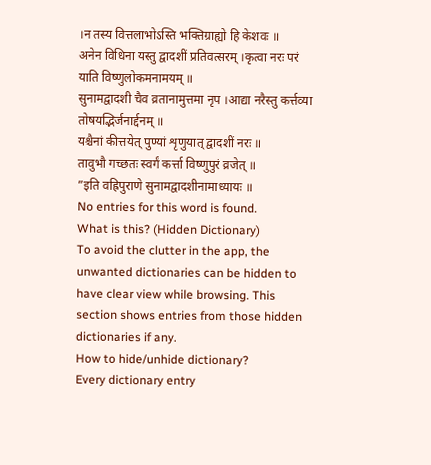।न तस्य वित्तलाभोऽस्ति भक्तिग्राह्यो हि केशवः ॥
अनेन विधिना यस्तु द्वादशीं प्रतिवत्सरम् ।कृत्वा नरः परं याति विष्णुलोकमनामयम् ॥
सुनामद्वादशी चैव व्रतानामुत्तमा नृप ।आद्या नरैस्तु कर्त्तव्या तोषयद्भिर्जनार्द्दनम् ॥
यश्चैनां कीत्तयेत् पुण्यां शृणुयात् द्वादशीं नरः ॥
तावुभौ गच्छतः स्वर्गं कर्त्ता विष्णुपुरं व्रजेत् ॥
”इति वह्रिपुराणे सुनामद्वादशीनामाध्यायः ॥
No entries for this word is found.
What is this? (Hidden Dictionary)
To avoid the clutter in the app, the unwanted dictionaries can be hidden to have clear view while browsing. This section shows entries from those hidden dictionaries if any.
How to hide/unhide dictionary?
Every dictionary entry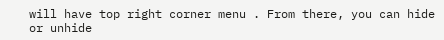will have top right corner menu . From there, you can hide or unhide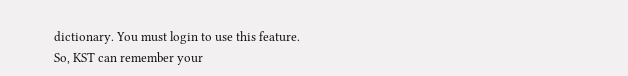dictionary. You must login to use this feature. So, KST can remember your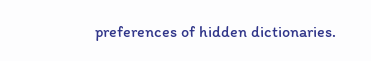preferences of hidden dictionaries.